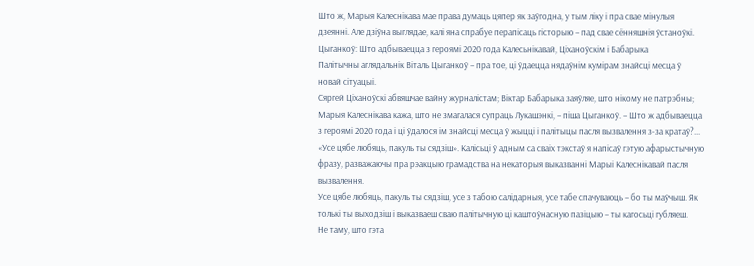Што ж, Марыя Калеснікава мае права думаць цяпер як заўгодна, у тым ліку і пра свае мінулыя дзеянні. Але дзіўна выглядае, калі яна спрабуе перапісаць гісторыю – пад свае сённяшнія ўстаноўкі.
Цыганкоў: Што адбываецца з героямі 2020 года Калесьнікавай, Ціханоўскім і Бабарыка
Палітычны аглядальнік Віталь Цыганкоў – пра тое, ці ўдаецца нядаўнім кумірам знайсці месца ў новай сітуацыі.
Сяргей Ціханоўскі абвяшчае вайну журналістам; Віктар Бабарыка заяўляе, што нікому не патрэбны; Марыя Калеснікава кажа, што не змагалася супраць Лукашэнкі, – піша Цыганкоў. – Што ж адбываецца з героямі 2020 года і ці ўдалося ім знайсці месца ў жыцці і палітыцы пасля вызвалення з-за кратаў?...
«Усе цябе любяць, пакуль ты сядзіш». Калісьці ў адным са сваіх тэкстаў я напісаў гэтую афарыстычную фразу, разважаючы пра рэакцыю грамадства на некаторыя выказванні Марыі Калеснікавай пасля вызвалення.
Усе цябе любяць, пакуль ты сядзіш, усе з табою салідарныя, усе табе спачуваюць – бо ты маўчыш. Як толькі ты выходзіш і выказваеш сваю палітычную ці каштоўнасную пазіцыю – ты кагосьці губляеш.
Не таму, што гэта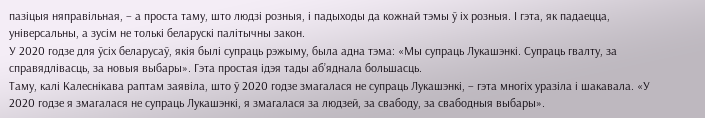пазіцыя няправільная, – а проста таму, што людзі розныя, і падыходы да кожнай тэмы ў іх розныя. І гэта, як падаецца, універсальны, а зусім не толькі беларускі палітычны закон.
У 2020 годзе для ўсіх беларусаў, якія былі супраць рэжыму, была адна тэма: «Мы супраць Лукашэнкі. Супраць гвалту, за справядлівасць, за новыя выбары». Гэта простая ідэя тады аб’яднала большасць.
Таму, калі Калеснікава раптам заявіла, што ў 2020 годзе змагалася не супраць Лукашэнкі, – гэта многіх уразіла і шакавала. «У 2020 годзе я змагалася не супраць Лукашэнкі, я змагалася за людзей, за свабоду, за свабодныя выбары».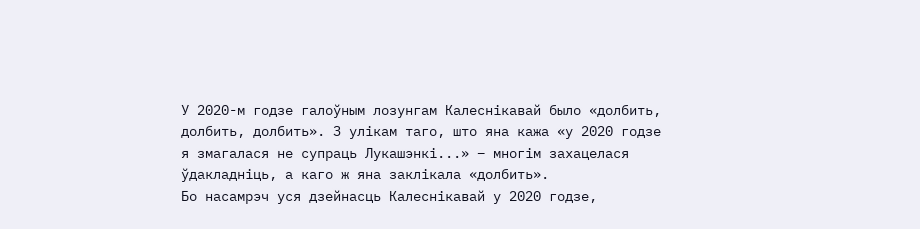У 2020-м годзе галоўным лозунгам Калеснікавай было «долбить, долбить, долбить». З улікам таго, што яна кажа «у 2020 годзе я змагалася не супраць Лукашэнкі...» – многім захацелася ўдакладніць, а каго ж яна заклікала «долбить».
Бо насамрэч уся дзейнасць Калеснікавай у 2020 годзе,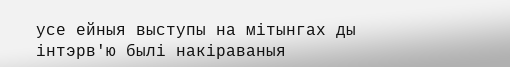усе ейныя выступы на мітынгах ды інтэрв'ю былі накіраваныя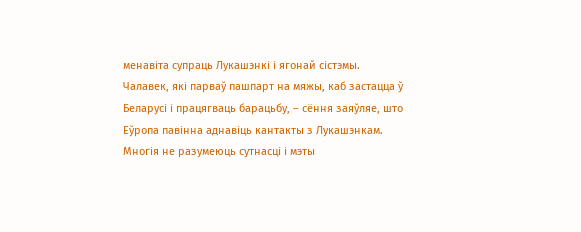менавіта супраць Лукашэнкі і ягонай сістэмы.
Чалавек, які парваў пашпарт на мяжы, каб застацца ў Беларусі і працягваць барацьбу, – сёння заяўляе, што Еўропа павінна аднавіць кантакты з Лукашэнкам. Многія не разумеюць сутнасці і мэты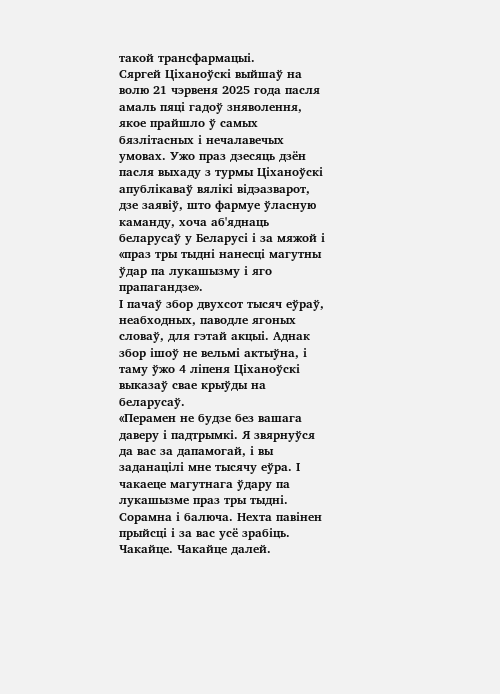такой трансфармацыі.
Сяргей Ціханоўскі выйшаў на волю 21 чэрвеня 2025 года пасля амаль пяці гадоў зняволення, якое прайшло ў самых бязлітасных і нечалавечых умовах. Ужо праз дзесяць дзён пасля выхаду з турмы Ціханоўскі апублікаваў вялікі відэазварот, дзе заявіў, што фармуе ўласную каманду, хоча аб'яднаць беларусаў у Беларусі і за мяжой і «праз тры тыдні нанесці магутны ўдар па лукашызму і яго прапагандзе».
І пачаў збор двухсот тысяч еўраў, неабходных, паводле ягоных словаў, для гэтай акцыі. Аднак збор ішоў не вельмі актыўна, і таму ўжо 4 ліпеня Ціханоўскі выказаў свае крыўды на беларусаў.
«Перамен не будзе без вашага даверу і падтрымкі. Я звярнуўся да вас за дапамогай, і вы заданацілі мне тысячу еўра. І чакаеце магутнага ўдару па лукашызме праз тры тыдні. Сорамна і балюча. Нехта павінен прыйсці і за вас усё зрабіць. Чакайце. Чакайце далей.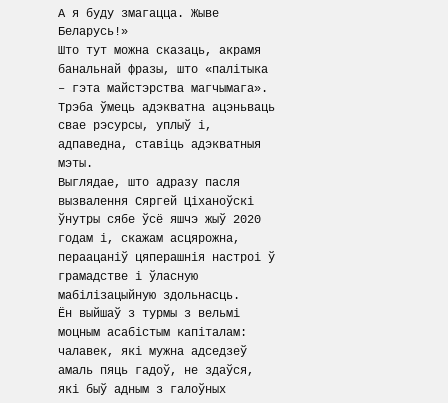А я буду змагацца. Жыве Беларусь!»
Што тут можна сказаць, акрамя банальнай фразы, што «палітыка – гэта майстэрства магчымага». Трэба ўмець адэкватна ацэньваць свае рэсурсы, уплыў і, адпаведна, ставіць адэкватныя мэты.
Выглядае, што адразу пасля вызвалення Сяргей Ціханоўскі ўнутры сябе ўсё яшчэ жыў 2020 годам і, скажам асцярожна, пераацаніў цяперашнія настроі ў грамадстве і ўласную мабілізацыйную здольнасць.
Ён выйшаў з турмы з вельмі моцным асабістым капіталам: чалавек, які мужна адседзеў амаль пяць гадоў, не здаўся, які быў адным з галоўных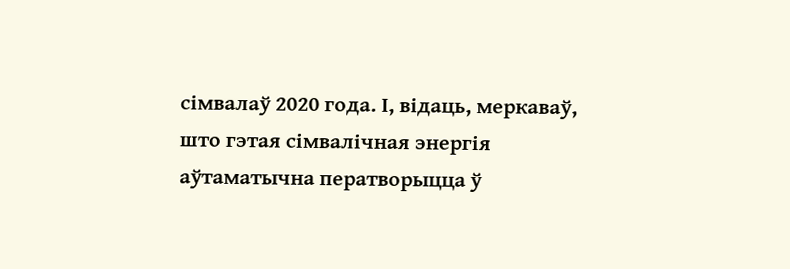сімвалаў 2020 года. І, відаць, меркаваў, што гэтая сімвалічная энергія аўтаматычна ператворыцца ў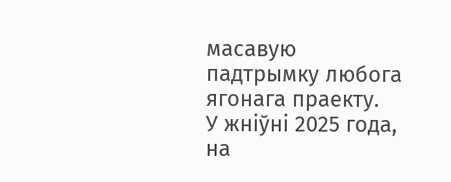масавую падтрымку любога ягонага праекту.
У жніўні 2025 года, на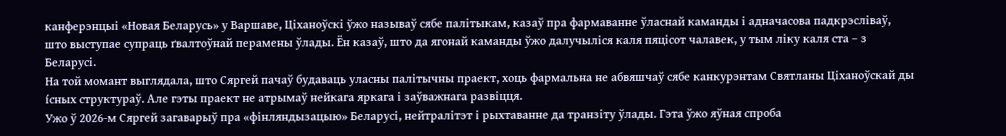канферэнцыі «Новая Беларусь» у Варшаве, Ціханоўскі ўжо называў сябе палітыкам, казаў пра фармаванне ўласнай каманды і адначасова падкрэсліваў, што выступае супраць ґвалтоўнай перамены ўлады. Ён казаў, што да ягонай каманды ўжо далучыліся каля пяцісот чалавек, у тым ліку каля ста – з Беларусі.
На той момант выглядала, што Сяргей пачаў будаваць уласны палітычны праект, хоць фармальна не абвяшчаў сябе канкурэнтам Святланы Ціханоўскай ды і́сных структураў. Але гэты праект не атрымаў нейкага яркага і заўважнага развіцця.
Ужо ў 2026-м Сяргей загаварыў пра «фінляндызацыю» Беларусі, нейтралітэт і рыхтаванне да транзіту ўлады. Гэта ўжо яўная спроба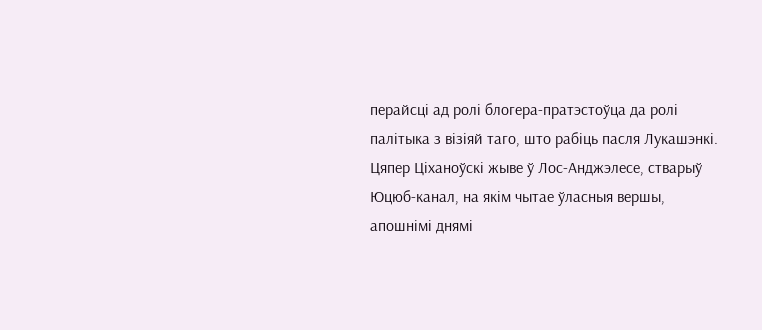перайсці ад ролі блогера-пратэстоўца да ролі палітыка з візіяй таго, што рабіць пасля Лукашэнкі.
Цяпер Ціханоўскі жыве ў Лос-Анджэлесе, стварыў Юцюб-канал, на якім чытае ўласныя вершы, апошнімі днямі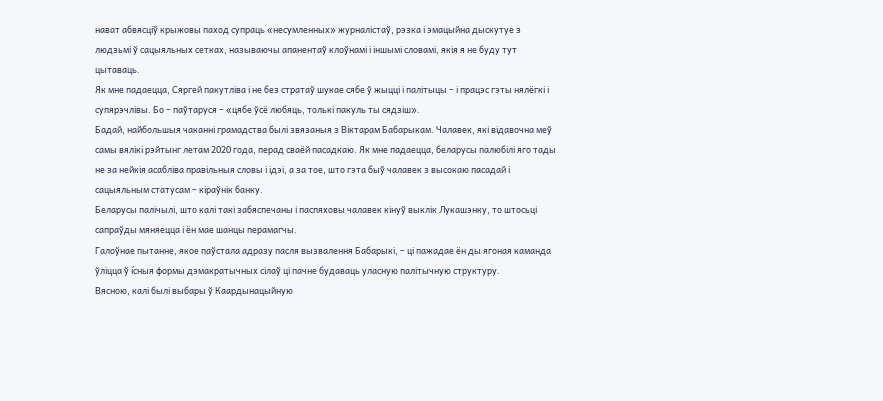нават абвясціў крыжовы паход супраць «несумленных» журналістаў, рэзка і эмацыйна дыскутуе з людзьмі ў сацыяльных сетках, называючы апанентаў клоўнамі і іншымі словамі, якія я не буду тут цытаваць.
Як мне падаецца, Сяргей пакутліва і не без стратаў шукае сябе ў жыцці і палітыцы – і працэс гэты нялёгкі і супярэчлівы. Бо – паўтаруся – «цябе ўсё любяць, толькі пакуль ты сядзіш».
Бадай, найбольшыя чаканні грамадства былі звязаныя з Віктарам Бабарыкам. Чалавек, які відавочна меў самы вялікі рэйтынг летам 2020 года, перад сваёй пасадкаю. Як мне падаецца, беларусы палюбілі яго тады не за нейкія асабліва правільныя словы і ідэі, а за тое, што гэта быў чалавек з высокаю пасадай і сацыяльным статусам – кіраўнік банку.
Беларусы палічылі, што калі такі забяспечаны і паспяховы чалавек кінуў выклік Лукашэнку, то штосьці сапраўды мяняецца і ён мае шанцы перамагчы.
Галоўнае пытанне, якое паўстала адразу пасля вызвалення Бабарыкі, – ці пажадае ён ды ягоная каманда ўліцца ў і́сныя формы дэмакратычных сілаў ці пачне будаваць уласную палітычную структуру.
Вясною, калі былі выбары ў Каардынацыйную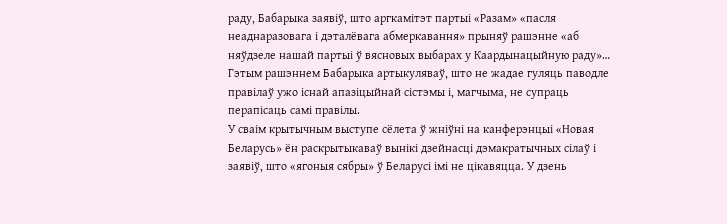раду, Бабарыка заявіў, што аргкамітэт партыі «Разам» «пасля неаднаразовага і дэталёвага абмеркавання» прыняў рашэнне «аб няўдзеле нашай партыі ў вясновых выбарах у Каардынацыйную раду»…
Гэтым рашэннем Бабарыка артыкуляваў, што не жадае гуляць паводле правілаў ужо існай апазіцыйнай сістэмы і, магчыма, не супраць перапісаць самі правілы.
У сваім крытычным выступе сёлета ў жніўні на канферэнцыі «Новая Беларусь» ён раскрытыкаваў вынікі дзейнасці дэмакратычных сілаў і заявіў, што «ягоныя сябры» ў Беларусі імі не цікавяцца. У дзень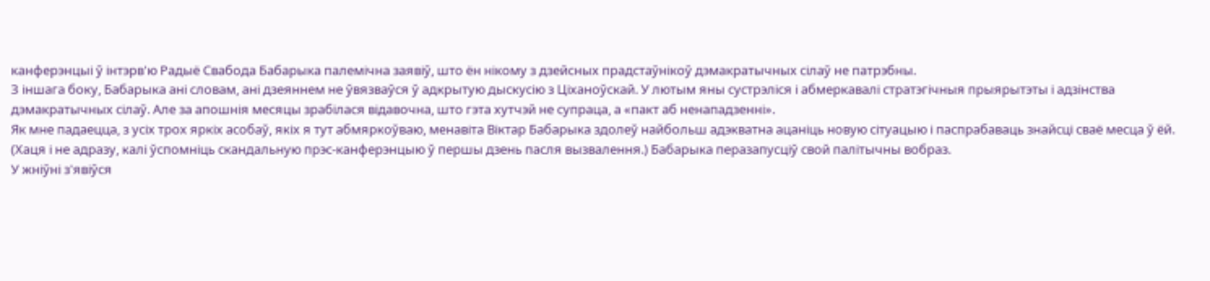канферэнцыі ў інтэрв'ю Радыё Свабода Бабарыка палемічна заявіў, што ён нікому з дзейсных прадстаўнікоў дэмакратычных сілаў не патрэбны.
З іншага боку, Бабарыка ані словам, ані дзеяннем не ўвязваўся ў адкрытую дыскусію з Ціханоўскай. У лютым яны сустрэліся і абмеркавалі стратэгічныя прыярытэты і адзінства дэмакратычных сілаў. Але за апошнія месяцы зрабілася відавочна, што гэта хутчэй не супраца, а «пакт аб ненападзенні».
Як мне падаецца, з усіх трох яркіх асобаў, якіх я тут абмяркоўваю, менавіта Віктар Бабарыка здолеў найбольш адэкватна ацаніць новую сітуацыю і паспрабаваць знайсці сваё месца ў ёй.
(Хаця і не адразу, калі ўспомніць скандальную прэс-канферэнцыю ў першы дзень пасля вызвалення.) Бабарыка перазапусціў свой палітычны вобраз.
У жніўні з'явіўся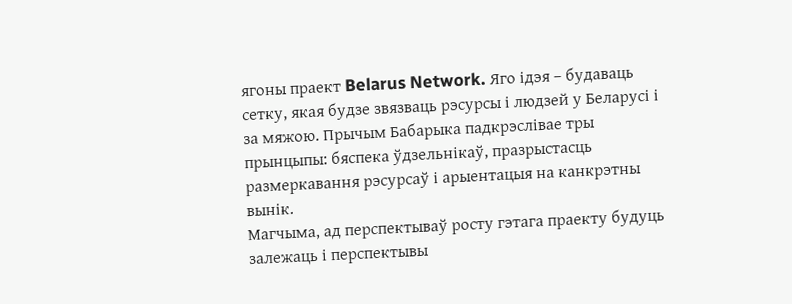ягоны праект Belarus Network. Яго ідэя – будаваць сетку, якая будзе звязваць рэсурсы і людзей у Беларусі і за мяжою. Прычым Бабарыка падкрэслівае тры прынцыпы: бяспека ўдзельнікаў, празрыстасць размеркавання рэсурсаў і арыентацыя на канкрэтны вынік.
Магчыма, ад перспектываў росту гэтага праекту будуць залежаць і перспектывы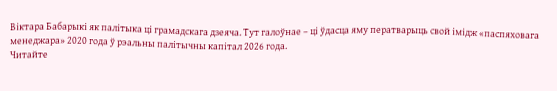Віктара Бабарыкі як палітыка ці грамадскага дзеяча. Тут галоўнае – ці ўдасца яму ператварыць свой імідж «паспяховага менеджара» 2020 года ў рэальны палітычны капітал 2026 года.
Читайте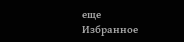еще
Избранное